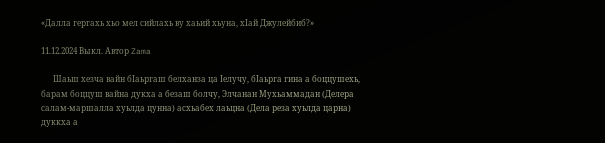«Далла гергахь хьо мел сийлахь ву хаьий хьуна, хIай Джулейбиб?»

11.12.2024 Выкл. Автор Zama

      Шаьш хезча вайн бIаьргаш белханза ца Iелучу, бIаьрга гина а боццушехь, барам боццуш вайна дукха а безаш болчу, Элчанан Мухьаммадан (Делера салам-маршалла хуьлда цунна) асхьабех лаьцна (Дела реза хуьлда царна) дуккха а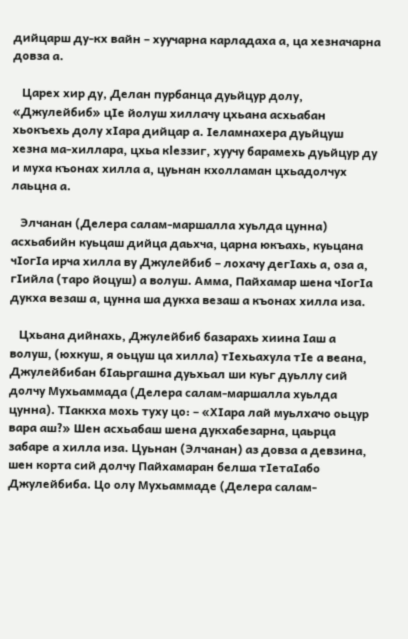дийцарш ду-кх вайн – хуучарна карладаха а, ца хезначарна довза а.

   Царех хир ду, Делан пурбанца дуьйцур долу, «Джулейбиб» цIе йолуш хиллачу цхьана асхьабан хьокъехь долу хIара дийцар а. Iеламнахера дуьйцуш хезна ма-хиллара, цхьа кlеззиг, хуучу барамехь дуьйцур ду и муха къонах хилла а, цуьнан кхолламан цхьадолчух лаьцна а.

   Элчанан (Делера салам-маршалла хуьлда цунна) асхьабийн куьцаш дийца даьхча, царна юкъахь, куьцана чIогIа ирча хилла ву Джулейбиб – лохачу дегIахь а, оза а, гIийла (таро йоцуш) а волуш. Амма, Пайхамар шена чIогIа дукха везаш а, цунна ша дукха везаш а къонах хилла иза.

   Цхьана дийнахь, Джулейбиб базарахь хиина Iаш а волуш, (юхкуш, я оьцуш ца хилла) тIехьахула тIе а веана, Джулейбибан бIаьргашна дуьхьал ши куьг дуьллу сий долчу Мухьаммада (Делера салам-маршалла хуьлда цунна). ТIаккха мохь туху цо: – «ХIара лай муьлхачо оьцур вара аш?» Шен асхьабаш шена дукхабезарна, цаьрца забаре а хилла иза. Цуьнан (Элчанан) аз довза а девзина, шен корта сий долчу Пайхамаран белша тIетаIабо Джулейбиба. Цо олу Мухьаммаде (Делера салам-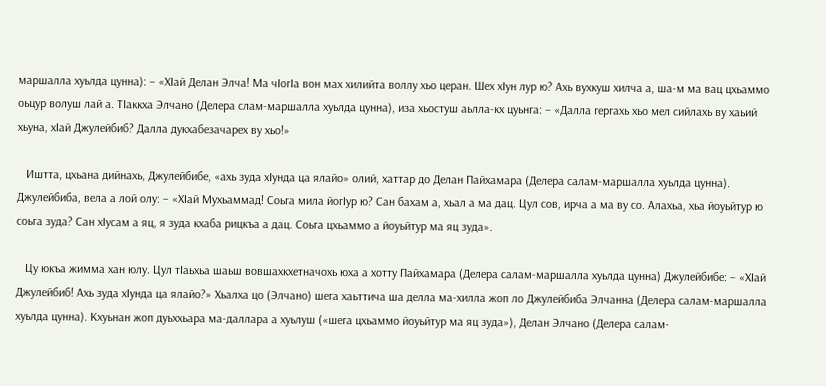маршалла хуьлда цунна): – «ХIай Делан Элча! Ма чIогIа вон мах хилийта воллу хьо церан. Шех хIун лур ю? Ахь вухкуш хилча а, ша-м ма вац цхьаммо оьцур волуш лай а. ТIаккха Элчано (Делера слам-маршалла хуьлда цунна), иза хьостуш аьлла-кх цуьнга: – «Далла гергахь хьо мел сийлахь ву хаьий хьуна, хIай Джулейбиб? Далла дукхабезачарех ву хьо!»

   Иштта, цхьана дийнахь, Джулейбибе, «ахь зуда хIунда ца ялайо» олий, хаттар до Делан Пайхамара (Делера салам-маршалла хуьлда цунна). Джулейбиба, вела а лой олу: – «ХIай Мухьаммад! Соьга мила йогIур ю? Сан бахам а, хьал а ма дац. Цул сов, ирча а ма ву со. Алахьа, хьа йоуьйтур ю соьга зуда? Сан хIусам а яц, я зуда кхаба рицкъа а дац. Соьга цхьаммо а йоуьйтур ма яц зуда».

   Цу юкъа жимма хан юлу. Цул тIаьхьа шаьш вовшахкхетначохь юха а хотту Пайхамара (Делера салам-маршалла хуьлда цунна) Джулейбибе: – «ХIай Джулейбиб! Ахь зуда хIунда ца ялайо?» Хьалха цо (Элчано) шега хаьттича ша делла ма-хилла жоп ло Джулейбиба Элчанна (Делера салам-маршалла хуьлда цунна). Кхуьнан жоп дуьххьара ма-даллара а хуьлуш («шега цхьаммо йоуьйтур ма яц зуда»), Делан Элчано (Делера салам-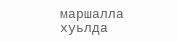маршалла хуьлда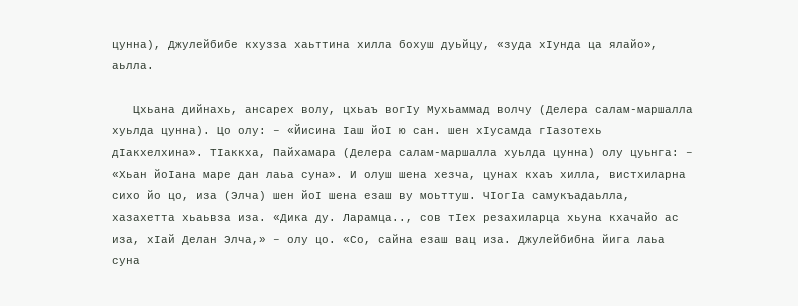цунна), Джулейбибе кхузза хаьттина хилла бохуш дуьйцу, «зуда хIунда ца ялайо», аьлла.

   Цхьана дийнахь, ансарех волу, цхьаъ вогIу Мухьаммад волчу (Делера салам-маршалла хуьлда цунна). Цо олу: – «Йисина Iаш йоI ю сан. шен хIусамда гIазотехь дIакхелхина». ТIаккха, Пайхамара (Делера салам-маршалла хуьлда цунна) олу цуьнга: – «Хьан йоIана маре дан лаьа суна». И олуш шена хезча, цунах кхаъ хилла, вистхиларна сихо йо цо, иза (Элча) шен йоI шена езаш ву моьттуш. ЧIогIа самукъадаьлла, хазахетта хьаьвза иза. «Дика ду. Ларамца.., сов тIех резахиларца хьуна кхачайо ас иза, хIай Делан Элча,» – олу цо. «Со, сайна езаш вац иза. Джулейбибна йига лаьа суна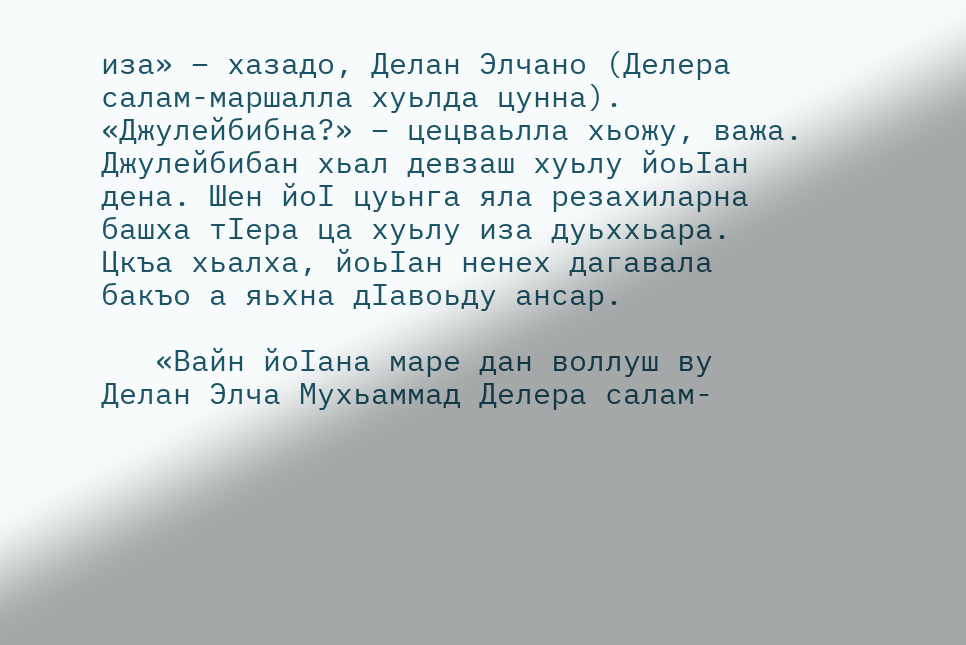иза» – хазадо, Делан Элчано (Делера салам-маршалла хуьлда цунна). «Джулейбибна?» – цецваьлла хьожу, важа. Джулейбибан хьал девзаш хуьлу йоьIан дена. Шен йоI цуьнга яла резахиларна башха тIера ца хуьлу иза дуьххьара. Цкъа хьалха, йоьIан ненех дагавала бакъо а яьхна дIавоьду ансар.

   «Вайн йоIана маре дан воллуш ву Делан Элча Мухьаммад Делера салам-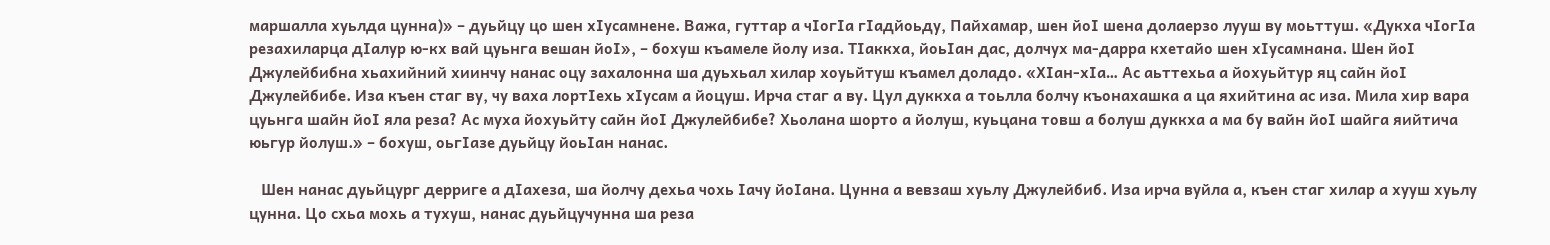маршалла хуьлда цунна)» – дуьйцу цо шен хIусамнене. Важа, гуттар а чIогIа гIадйоьду, Пайхамар, шен йоI шена долаерзо лууш ву моьттуш. «Дукха чIогIа резахиларца дIалур ю-кх вай цуьнга вешан йоI», – бохуш къамеле йолу иза. ТIаккха, йоьIан дас, долчух ма-дарра кхетайо шен хIусамнана. Шен йоI Джулейбибна хьахийний хиинчу нанас оцу захалонна ша дуьхьал хилар хоуьйтуш къамел доладо. «ХIан-хIа… Ас аьттехьа а йохуьйтур яц сайн йоI Джулейбибе. Иза къен стаг ву, чу ваха лортIехь хIусам а йоцуш. Ирча стаг а ву. Цул дуккха а тоьлла болчу къонахашка а ца яхийтина ас иза. Мила хир вара цуьнга шайн йоI яла реза? Ас муха йохуьйту сайн йоI Джулейбибе? Хьолана шорто а йолуш, куьцана товш а болуш дуккха а ма бу вайн йоI шайга яийтича юьгур йолуш.» – бохуш, оьгIазе дуьйцу йоьIан нанас.

   Шен нанас дуьйцург дерриге а дIахеза, ша йолчу дехьа чохь Iачу йоIана. Цунна а вевзаш хуьлу Джулейбиб. Иза ирча вуйла а, къен стаг хилар а хууш хуьлу цунна. Цо схьа мохь а тухуш, нанас дуьйцучунна ша реза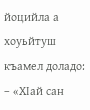йоцийла а хоуьйтуш къамел доладо: – «ХIай сан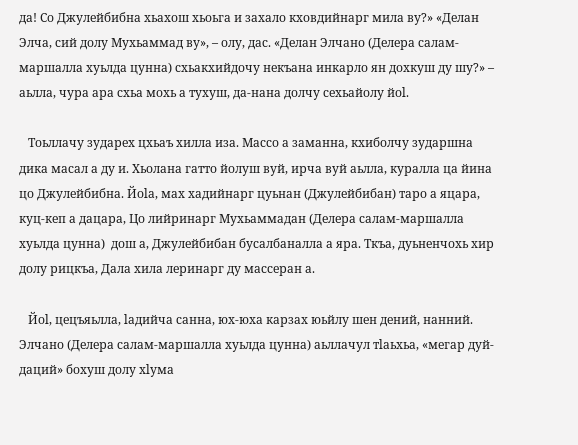да! Со Джулейбибна хьахош хьоьга и захало кховдийнарг мила ву?» «Делан Элча, сий долу Мухьаммад ву», – олу, дас. «Делан Элчано (Делера салам-маршалла хуьлда цунна) схьакхийдочу некъана инкарло ян дохкуш ду шу?» – аьлла, чура ара схьа мохь а тухуш, да-нана долчу сехьайолу йоl.

   Тоьллачу зударех цхьаъ хилла иза. Массо а заманна, кхиболчу зударшна дика масал а ду и. Хьолана гатто йолуш вуй, ирча вуй аьлла, куралла ца йина цо Джулейбибна. Йоlа, мах хадийнарг цуьнан (Джулейбибан) таро а яцара, куц-кеп а дацара, Цо лийринарг Мухьаммадан (Делера салам-маршалла хуьлда цунна)  дош а, Джулейбибан бусалбаналла а яра. Ткъа, дуьненчохь хир долу рицкъа, Дала хила леринарг ду массеран а.

   Йоl, цецъяьлла, lадийча санна, юх-юха карзах юьйлу шен дений, нанний. Элчано (Делера салам-маршалла хуьлда цунна) аьллачул тlаьхьа, «мегар дуй-даций» бохуш долу хlума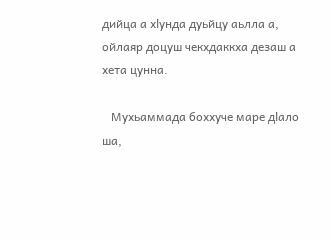дийца а хlунда дуьйцу аьлла а, ойлаяр доцуш чекхдаккха дезаш а хета цунна.

   Мухьаммада боххуче маре дlало ша,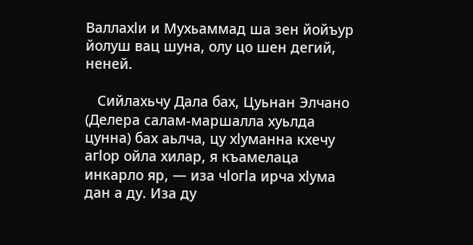Валлахlи и Мухьаммад ша зен йойъур йолуш вац шуна, олу цо шен дегий, неней.

   Сийлахьчу Дала бах, Цуьнан Элчано (Делера салам-маршалла хуьлда цунна) бах аьлча, цу хlуманна кхечу агlор ойла хилар, я къамелаца инкарло яр, — иза чlогlа ирча хlума дан а ду. Иза ду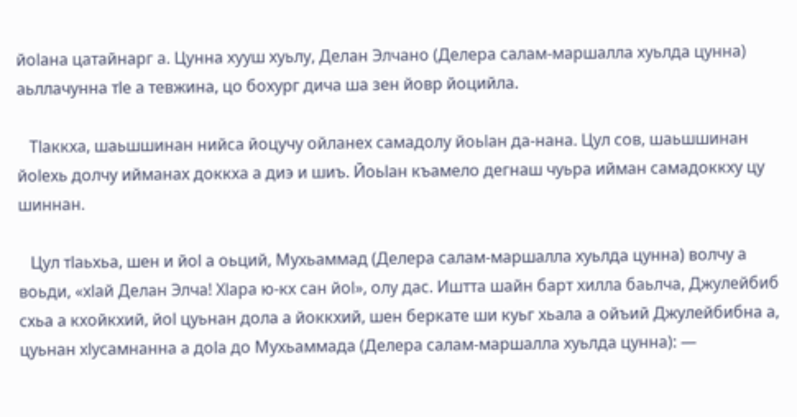йоlана цатайнарг а. Цунна хууш хуьлу, Делан Элчано (Делера салам-маршалла хуьлда цунна) аьллачунна тlе а тевжина, цо бохург дича ша зен йовр йоцийла.

   Тlаккха, шаьшшинан нийса йоцучу ойланех самадолу йоьlан да-нана. Цул сов, шаьшшинан йоlехь долчу ийманах доккха а диэ и шиъ. Йоьlан къамело дегнаш чуьра ийман самадоккху цу шиннан.

   Цул тlаьхьа, шен и йоl а оьций, Мухьаммад (Делера салам-маршалла хуьлда цунна) волчу а воьди, «хlай Делан Элча! Хlара ю-кх сан йоl», олу дас. Иштта шайн барт хилла баьлча, Джулейбиб схьа а кхойкхий, йоl цуьнан дола а йоккхий, шен беркате ши куьг хьала а ойъий Джулейбибна а, цуьнан хlусамнанна а доlа до Мухьаммада (Делера салам-маршалла хуьлда цунна): —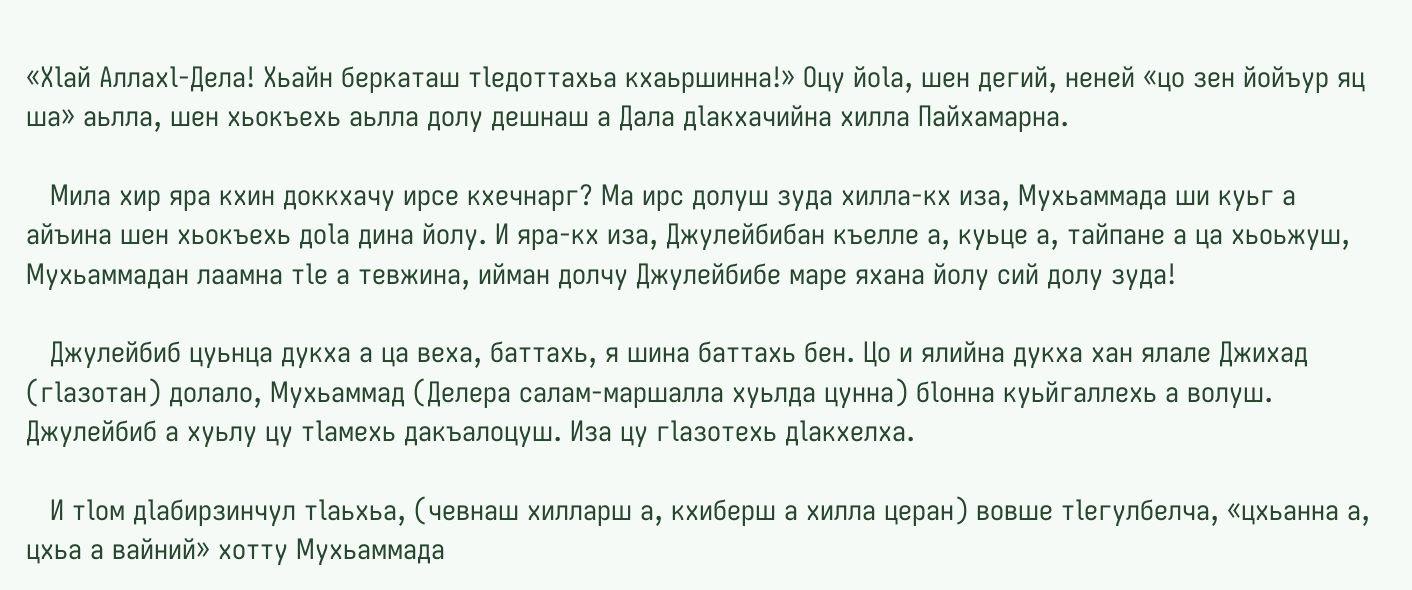«Хlай Аллахl-Дела! Хьайн беркаташ тlедоттахьа кхаьршинна!» Оцу йоlа, шен дегий, неней «цо зен йойъур яц ша» аьлла, шен хьокъехь аьлла долу дешнаш а Дала дlакхачийна хилла Пайхамарна.

   Мила хир яра кхин доккхачу ирсе кхечнарг? Ма ирс долуш зуда хилла-кх иза, Мухьаммада ши куьг а айъина шен хьокъехь доlа дина йолу. И яра-кх иза, Джулейбибан къелле а, куьце а, тайпане а ца хьоьжуш, Мухьаммадан лаамна тlе а тевжина, ийман долчу Джулейбибе маре яхана йолу сий долу зуда!

   Джулейбиб цуьнца дукха а ца веха, баттахь, я шина баттахь бен. Цо и ялийна дукха хан ялале Джихад (гlазотан) долало, Мухьаммад (Делера салам-маршалла хуьлда цунна) бlонна куьйгаллехь а волуш. Джулейбиб а хуьлу цу тlамехь дакъалоцуш. Иза цу гlазотехь дlакхелха.

   И тlом дlабирзинчул тlаьхьа, (чевнаш хилларш а, кхиберш а хилла церан) вовше тlегулбелча, «цхьанна а, цхьа а вайний» хотту Мухьаммада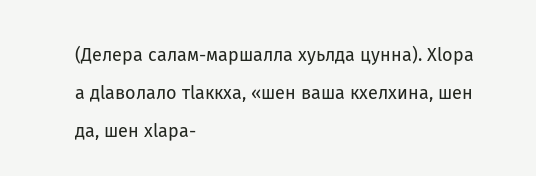(Делера салам-маршалла хуьлда цунна). Хlора а дlаволало тlаккха, «шен ваша кхелхина, шен да, шен хlара-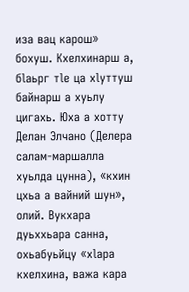иза вац карош» бохуш. Кхелхинарш а, бlаьрг тlе ца хlуттуш байнарш а хуьлу цигахь. Юха а хотту Делан Элчано (Делера салам-маршалла хуьлда цунна), «кхин цхьа а вайний шун», олий. Вукхара дуьххьара санна, охьабуьйцу «хlара кхелхина, важа кара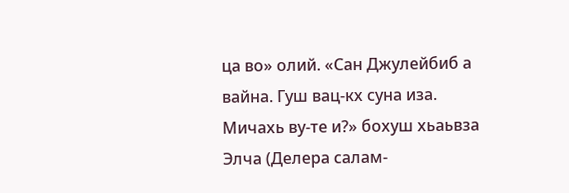ца во» олий. «Сан Джулейбиб а вайна. Гуш вац-кх суна иза. Мичахь ву-те и?» бохуш хьаьвза Элча (Делера салам-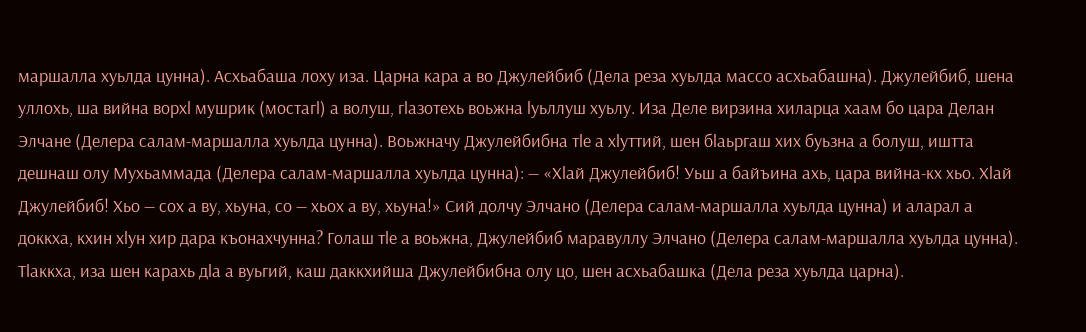маршалла хуьлда цунна). Асхьабаша лоху иза. Царна кара а во Джулейбиб (Дела реза хуьлда массо асхьабашна). Джулейбиб, шена уллохь, ша вийна ворхl мушрик (мостагl) а волуш, гlазотехь воьжна lуьллуш хуьлу. Иза Деле вирзина хиларца хаам бо цара Делан Элчане (Делера салам-маршалла хуьлда цунна). Воьжначу Джулейбибна тlе а хlуттий, шен бlаьргаш хих буьзна а болуш, иштта дешнаш олу Мухьаммада (Делера салам-маршалла хуьлда цунна): — «Хlай Джулейбиб! Уьш а байъина ахь, цара вийна-кх хьо. Хlай Джулейбиб! Хьо — сох а ву, хьуна, со — хьох а ву, хьуна!» Сий долчу Элчано (Делера салам-маршалла хуьлда цунна) и аларал а доккха, кхин хlун хир дара къонахчунна? Голаш тlе а воьжна, Джулейбиб маравуллу Элчано (Делера салам-маршалла хуьлда цунна). Тlаккха, иза шен карахь дlа а вуьгий, каш даккхийша Джулейбибна олу цо, шен асхьабашка (Дела реза хуьлда царна).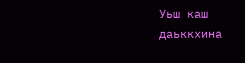Уьш каш даьккхина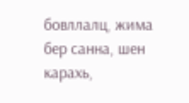бовллалц, жима бер санна, шен карахь,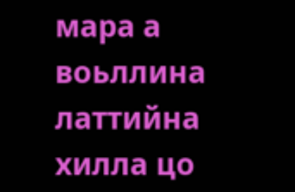мара а воьллина латтийна хилла цо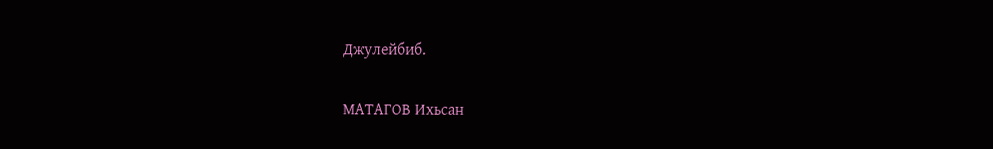Джулейбиб.

МАТАГОВ Ихьсан